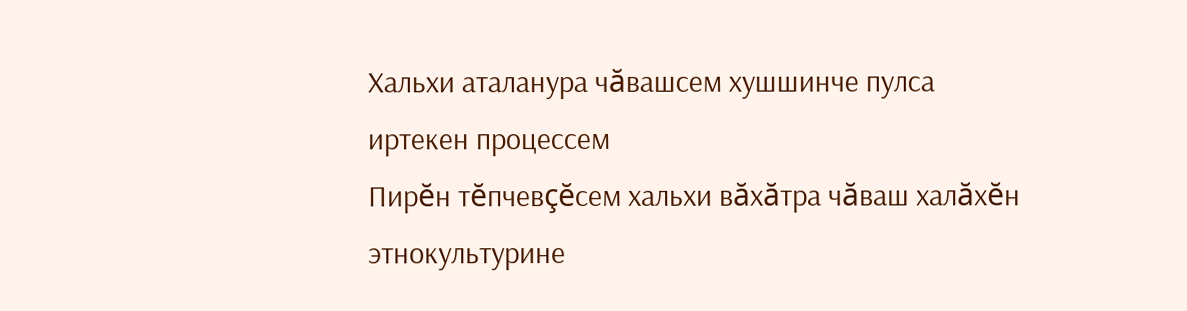Хальхи аталанура чăвашсем хушшинче пулса иртекен процессем
Пирĕн тĕпчевçĕсем хальхи вăхăтра чăваш халăхĕн этнокультурине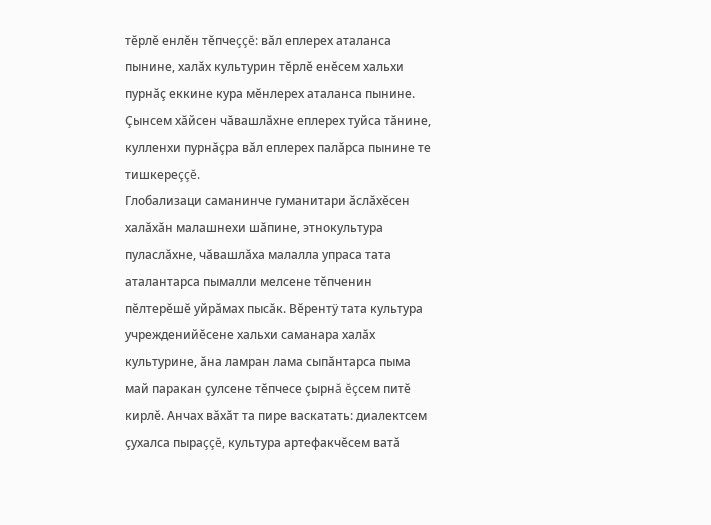тĕрлĕ енлĕн тĕпчеççĕ: вăл еплерех аталанса пынине, халăх культурин тĕрлĕ енĕсем хальхи пурнăç еккине кура мĕнлерех аталанса пынине. Çынсем хăйсен чăвашлăхне еплерех туйса тăнине, кулленхи пурнăçра вăл еплерех палăрса пынине те тишкереççĕ.
Глобализаци саманинче гуманитари ăслăхĕсен халăхăн малашнехи шăпине, этнокультура пуласлăхне, чăвашлăха малалла упраса тата аталантарса пымалли мелсене тĕпченин пĕлтерĕшĕ уйрăмах пысăк. Вĕрентÿ тата культура учрежденийĕсене хальхи саманара халăх культурине, ăна ламран лама сыпăнтарса пыма май паракан çулсене тĕпчесе çырнă ĕçсем питĕ кирлĕ. Анчах вăхăт та пире васкатать: диалектсем çухалса пыраççĕ, культура артефакчĕсем ватă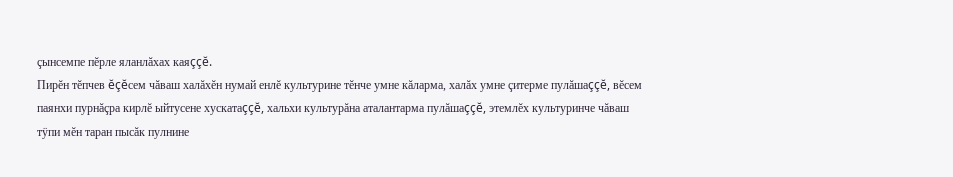çынсемпе пĕрле яланлăхах каяççĕ.
Пирĕн тĕпчев ĕçĕсем чăваш халăхĕн нумай енлĕ культурине тĕнче умне кăларма, халăх умне çитерме пулăшаççĕ, вĕсем паянхи пурнăçра кирлĕ ыйтусене хускатаççĕ, хальхи культурăна аталантарма пулăшаççĕ, этемлĕх культуринче чăваш тÿпи мĕн таран пысăк пулнине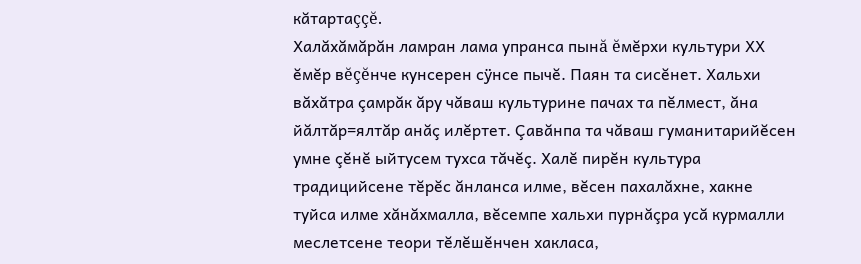кăтартаççĕ.
Халăхăмăрăн ламран лама упранса пынă ĕмĕрхи культури ХХ ĕмĕр вĕçĕнче кунсерен сÿнсе пычĕ. Паян та сисĕнет. Хальхи вăхăтра çамрăк ăру чăваш культурине пачах та пĕлмест, ăна йăлтăр=ялтăр анăç илĕртет. Çавăнпа та чăваш гуманитарийĕсен умне çĕнĕ ыйтусем тухса тăчĕç. Халĕ пирĕн культура традицийсене тĕрĕс ăнланса илме, вĕсен пахалăхне, хакне туйса илме хăнăхмалла, вĕсемпе хальхи пурнăçра усă курмалли меслетсене теори тĕлĕшĕнчен хакласа,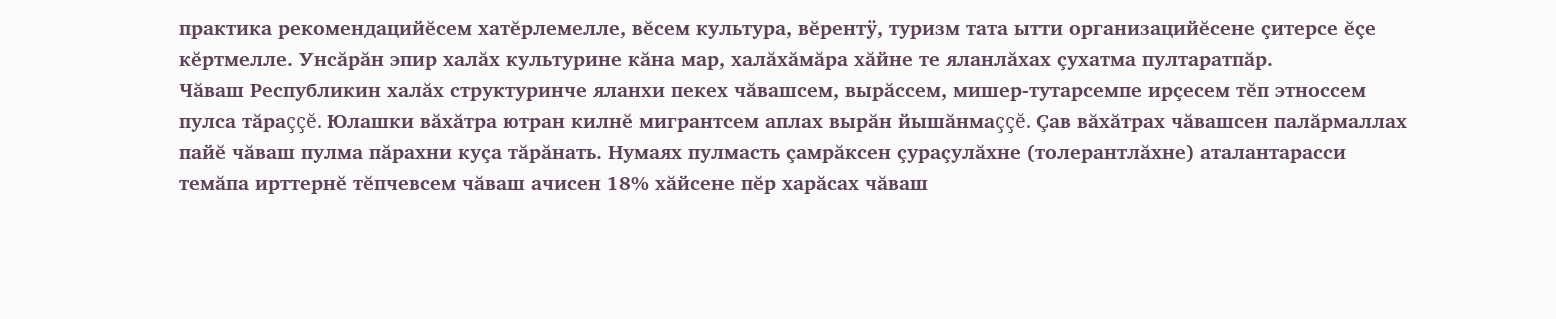практика рекомендацийĕсем хатĕрлемелле, вĕсем культура, вĕрентÿ, туризм тата ытти организацийĕсене çитерсе ĕçе кĕртмелле. Унсăрăн эпир халăх культурине кăна мар, халăхăмăра хăйне те яланлăхах çухатма пултаратпăр.
Чăваш Республикин халăх структуринче яланхи пекех чăвашсем, вырăссем, мишер-тутарсемпе ирçесем тĕп этноссем пулса тăраççĕ. Юлашки вăхăтра ютран килнĕ мигрантсем аплах вырăн йышăнмаççĕ. Çав вăхăтрах чăвашсен палăрмаллах пайĕ чăваш пулма пăрахни куçа тăрăнать. Нумаях пулмасть çамрăксен çураçулăхне (толерантлăхне) аталантарасси темăпа ирттернĕ тĕпчевсем чăваш ачисен 18% хăйсене пĕр харăсах чăваш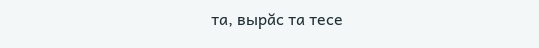та, вырăс та тесе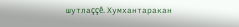шутлаççĕ. Хумхантаракан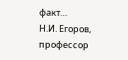факт…
Н.И. Егоров, профессор